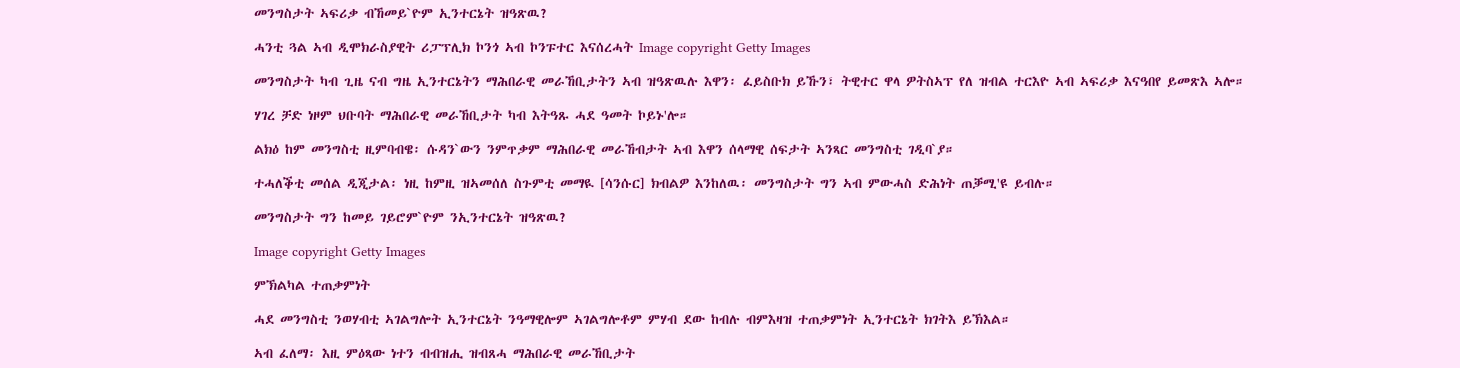መንግስታት ኣፍሪቃ ብኸመይ`ዮም ኢንተርኔት ዝዓጽዉ?

ሓንቲ ጓል ኣብ ዲሞክራስያዊት ሪፓፕሊክ ኮንጎ ኣብ ኮንፑተር እናሰረሓት Image copyright Getty Images

መንግስታት ካብ ጊዜ ናብ ግዜ ኢንተርኔትን ማሕበራዊ መራኸቢታትን ኣብ ዝዓጽዉሉ እዋን፡ ፈይስቡክ ይኹን፣ ትዊተር ዋላ ዎትስኣፕ የለ ዝብል ተርእዮ ኣብ ኣፍሪቃ እናዓበየ ይመጽእ ኣሎ።

ሃገረ ቻድ ነዞም ህቡባት ማሕበራዊ መራኸቢታት ካብ እትዓጹ ሓደ ዓመት ኮይኑ'ሎ።

ልክዕ ከም መንግስቲ ዚምባብዌ፡ ሱዳን`ውን ንምጥቃም ማሕበራዊ መራኸብታት ኣብ እዋን ሰላማዊ ሰፍታት ኣንጻር መንግስቲ ገዲባ`ያ።

ተሓለቕቲ መሰል ዲጂታል፡ ነዚ ከምዚ ዝኣመሰለ ስጉምቲ መማዪ [ሳንሱር] ክብልዎ እንከለዉ፡ መንግስታት ግን ኣብ ምውሓስ ድሕነት ጠቓሚ'ዩ ይብሉ።

መንግስታት ግን ከመይ ገይሮም`ዮም ንኢንተርኔት ዝዓጽዉ?

Image copyright Getty Images

ምኽልካል ተጠቃምነት

ሓደ መንግስቲ ንወሃብቲ ኣገልግሎት ኢንተርኔት ንዓማዊሎም ኣገልግሎቶም ምሃብ ደው ከብሉ ብምእዛዝ ተጠቃምነት ኢንተርኔት ክገትእ ይኽእል።

ኣብ ፈለማ፡ እዚ ምዕጻው ነተን ብብዝሒ ዝብጸሓ ማሕበራዊ መራኸቢታት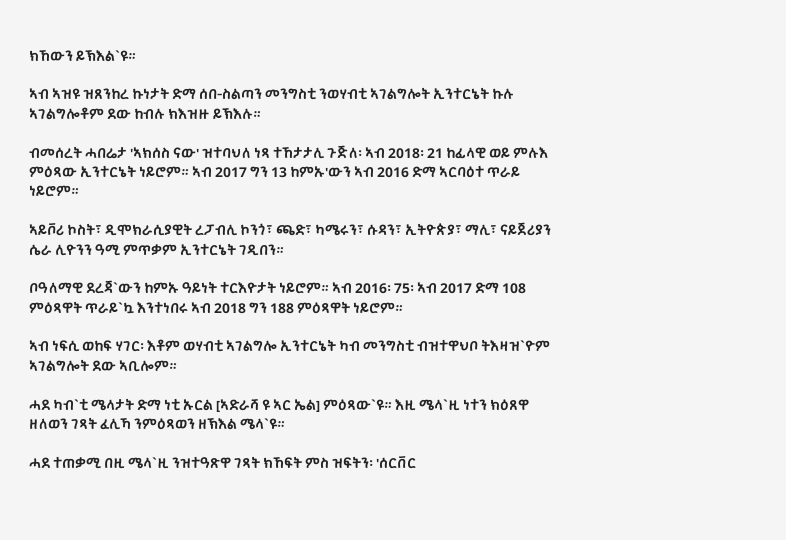ክኸውን ይኽእል`ዩ።

ኣብ ኣዝዩ ዝጸንከረ ኩነታት ድማ ሰበ-ስልጣን መንግስቲ ንወሃብቲ ኣገልግሎት ኢንተርኔት ኩሉ ኣገልግሎቶም ደው ከብሉ ክእዝዙ ይኽእሉ።

ብመሰረት ሓበሬታ 'ኣክሰስ ናው' ዝተባህለ ነጻ ተኸታታሊ ጉጅለ፡ ኣብ 2018፡ 21 ከፊላዊ ወይ ምሉእ ምዕጻው ኢንተርኔት ነይሮም። ኣብ 2017 ግን 13 ከምኡ'ውን ኣብ 2016 ድማ ኣርባዕተ ጥራይ ነይሮም።

ኣይቮሪ ኮስት፣ ዲሞክራሲያዊት ረፓብሊ ኮንጎ፣ ጫድ፣ ካሜሩን፣ ሱዳን፣ ኢትዮጵያ፣ ማሊ፣ ናይጀሪያን ሴራ ሊዮንን ዓሚ ምጥቃም ኢንተርኔት ገዲበን።

ቦዓለማዊ ደረጃ`ውን ከምኡ ዓይነት ተርእዮታት ነይሮም። ኣብ 2016፡ 75፡ ኣብ 2017 ድማ 108 ምዕጻዋት ጥራይ`ኳ እንተነበሩ ኣብ 2018 ግን 188 ምዕጻዋት ነይሮም።

ኣብ ነፍሲ ወከፍ ሃገር፡ እቶም ወሃብቲ ኣገልግሎ ኢንተርኔት ካብ መንግስቲ ብዝተዋህቦ ትእዛዝ`ዮም ኣገልግሎት ደው ኣቢሎም።

ሓደ ካብ`ቲ ሜላታት ድማ ነቲ ኡርል [ኣድራሻ ዩ ኣር ኤል] ምዕጻው`ዩ። እዚ ሜላ`ዚ ነተን ክዕጸዋ ዘለወን ገጻት ፈሊኻ ንምዕጻወን ዘኽእል ሜላ`ዩ።

ሓደ ተጠቃሚ በዚ ሜላ`ዚ ንዝተዓጽዋ ገጻት ክኸፍት ምስ ዝፍትን፡ 'ሰርቨር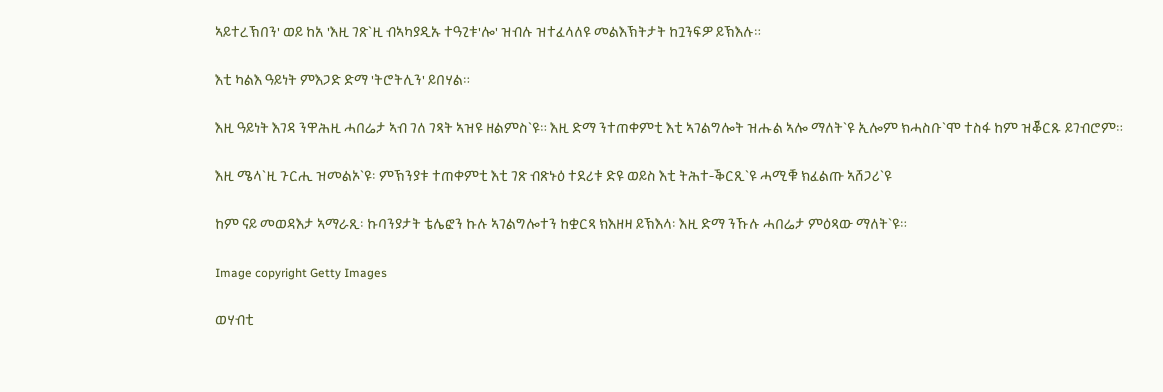ኣይተረኽበን' ወይ ከአ 'እዚ ገጽ`ዚ ብኣካያዲኡ ተዓጊቱ'ሎ' ዝብሉ ዝተፈላለዩ መልእኽትታት ከጓንፍዎ ይኽእሉ።

እቲ ካልእ ዓይነት ምእጋድ ድማ 'ትሮትሊን' ይበሃል።

እዚ ዓይነት እገዳ ንዋሕዚ ሓበሬታ ኣብ ገለ ገጻት ኣዝዩ ዘልምስ`ዩ። እዚ ድማ ንተጠቀምቲ እቲ ኣገልግሎት ዝሑል ኣሎ ማለት`ዩ ኢሎም ክሓስቡ`ሞ ተስፋ ከም ዝቖርጹ ይገብሮም።

እዚ ሜላ`ዚ ጉርሒ ዝመልኦ`ዩ፡ ምኽንያቱ ተጠቀምቲ እቲ ገጽ ብጽኑዕ ተደሪቱ ድዩ ወይስ እቲ ትሕተ-ቕርጺ`ዩ ሓሚቑ ክፈልጡ ኣሸጋሪ`ዩ

ከም ናይ መወዳእታ ኣማራጺ፡ ኩባንያታት ቴሌፎን ኩሉ ኣገልግሎተን ከቋርጻ ክእዘዛ ይኽእላ፡ እዚ ድማ ንኹሉ ሓበሬታ ምዕጻው ማለት`ዩ።

Image copyright Getty Images

ወሃብቲ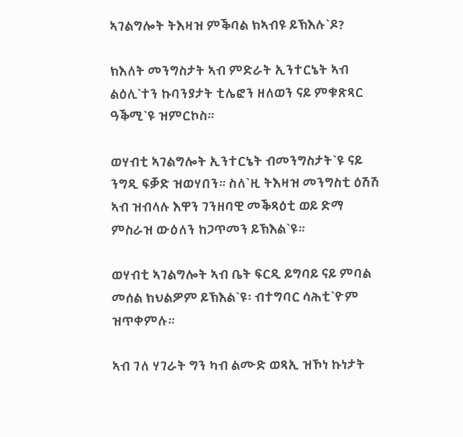ኣገልግሎት ትእዛዝ ምቕባል ክኣብዩ ይኽእሉ`ዶ?

ክእለት መንግስታት ኣብ ምድራት ኢንተርኔት ኣብ ልዕሊ`ተን ኩባንያታት ቲሌፎን ዘለወን ናይ ምቁጽጻር ዓቕሚ`ዩ ዝምርኮስ።

ወሃብቲ ኣገልግሎት ኢንተርኔት ብመንግስታት`ዩ ናይ ንግዲ ፍቓድ ዝወሃበን። ስለ`ዚ ትእዛዝ መንግስቲ ዕሽሽ ኣብ ዝብላሉ እዋን ገንዘባዊ መቕጻዕቲ ወይ ድማ ምስራዝ ውዕለን ከጋጥመን ይኽእል`ዩ።

ወሃብቲ ኣገልግሎት ኣብ ቤት ፍርዲ ይግባይ ናይ ምባል መሰል ክህልዎም ይኽእል`ዩ፡ ብተግባር ሳሕቲ`ዮም ዝጥቀምሉ።

ኣብ ገለ ሃገራት ግን ካብ ልሙድ ወጻኢ ዝኾነ ኩነታት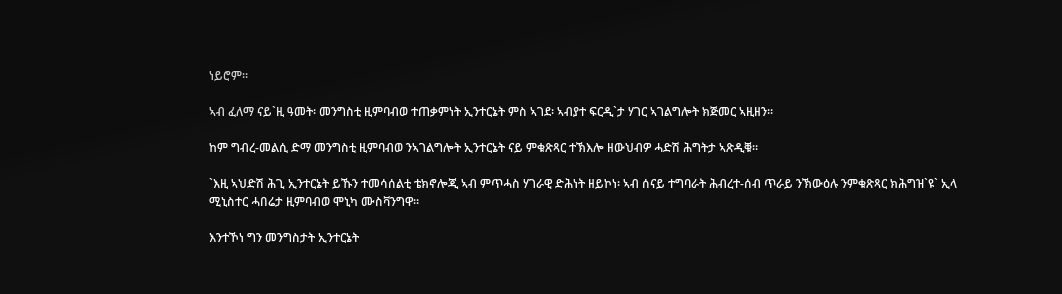ነይሮም።

ኣብ ፈለማ ናይ`ዚ ዓመት፡ መንግስቲ ዚምባብወ ተጠቃምነት ኢንተርኔት ምስ ኣገደ፡ ኣብያተ ፍርዲ`ታ ሃገር ኣገልግሎት ክጅመር ኣዚዘን።

ከም ግብረ-መልሲ ድማ መንግስቲ ዚምባብወ ንኣገልግሎት ኢንተርኔት ናይ ምቁጽጻር ተኽእሎ ዘውህብዎ ሓድሽ ሕግትታ ኣጽዲቑ።

`እዚ ኣህድሽ ሕጊ ኢንተርኔት ይኹን ተመሳሰልቲ ቴክኖሎጂ ኣብ ምጥሓስ ሃገራዊ ድሕነት ዘይኮነ፡ ኣብ ሰናይ ተግባራት ሕብረተ-ሰብ ጥራይ ንኽውዕሉ ንምቁጽጻር ክሕግዝ`ዩ` ኢላ ሚኒስተር ሓበሬታ ዚምባብወ ሞኒካ ሙስቫንግዋ።

እንተኾነ ግን መንግስታት ኢንተርኔት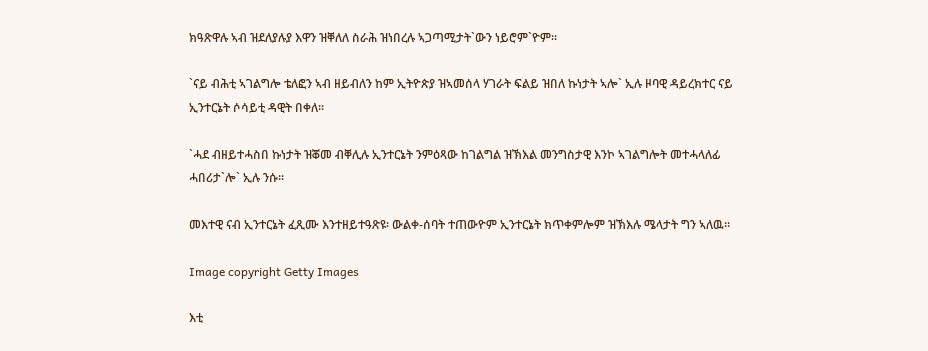ክዓጽዋሉ ኣብ ዝደለያሉያ እዋን ዝቐለለ ስራሕ ዝነበረሉ ኣጋጣሚታት`ውን ነይሮም`ዮም።

`ናይ ብሕቲ ኣገልግሎ ቴለፎን ኣብ ዘይብለን ከም ኢትዮጵያ ዝኣመሰላ ሃገራት ፍልይ ዝበለ ኩነታት ኣሎ` ኢሉ ዞባዊ ዳይረክተር ናይ ኢንተርኔት ሶሳይቲ ዳዊት በቀለ።

`ሓደ ብዘይተሓስበ ኩነታት ዝቖመ ብቐሊሉ ኢንተርኔት ንምዕጻው ከገልግል ዝኽእል መንግስታዊ እንኮ ኣገልግሎት መተሓላለፊ ሓበሪታ`ሎ` ኢሉ ንሱ።

መእተዊ ናብ ኢንተርኔት ፈጺሙ እንተዘይተዓጽዩ፡ ውልቀ-ሰባት ተጠውዮም ኢንተርኔት ክጥቀምሎም ዝኽእሉ ሜላታት ግን ኣለዉ።

Image copyright Getty Images

እቲ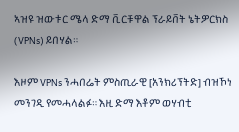ኣዝዩ ዝውቱር ሜላ ድማ ቪርቹዋል ፕራይቨት ኔትዎርክስ (VPNs) ይበሃል።

እዞም VPNs ንሓበሬት ምስጢራዊ [አንክሪፕትድ] ብዝኾነ መንገዲ የመሓላልፉ። እዚ ድማ እቶም ወሃብቲ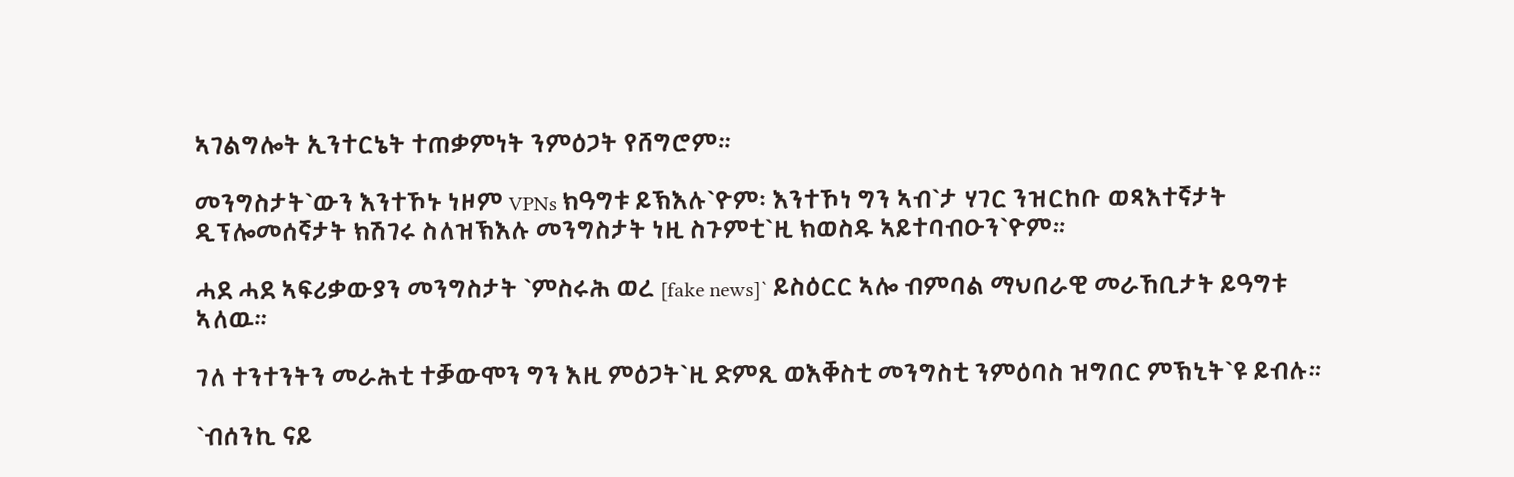ኣገልግሎት ኢንተርኔት ተጠቃምነት ንምዕጋት የሸግሮም።

መንግስታት`ውን እንተኾኑ ነዞም VPNs ክዓግቱ ይኽእሉ`ዮም፡ እንተኾነ ግን ኣብ`ታ ሃገር ንዝርከቡ ወጻእተኛታት ዲፕሎመሰኛታት ክሽገሩ ስለዝኽእሉ መንግስታት ነዚ ስጉምቲ`ዚ ክወስዱ ኣይተባብዑን`ዮም።

ሓደ ሓደ ኣፍሪቃውያን መንግስታት `ምስሩሕ ወረ [fake news]` ይስዕርር ኣሎ ብምባል ማህበራዊ መራኸቢታት ይዓግቱ ኣለዉ።

ገለ ተንተንትን መራሕቲ ተቓውሞን ግን እዚ ምዕጋት`ዚ ድምጺ ወእቐስቲ መንግስቲ ንምዕባስ ዝግበር ምኽኒት`ዩ ይብሉ።

`ብሰንኪ ናይ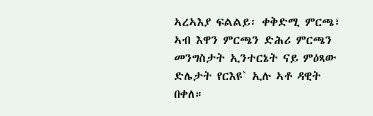ኣረኣእያ ፍልልይ፡ ቀቅድሚ ምርጫ፣ ኣብ እዋን ምርጫን ድሕሪ ምርጫን መንግስታት ኢንተርኔት ናይ ምዕጻው ድሌታት የርእዩ` ኢሉ ኣቶ ዳዊት በቀለ።